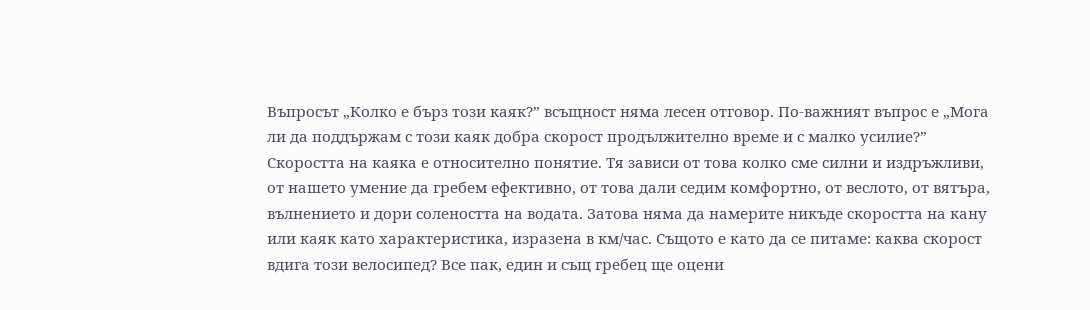Въпросът „Колко е бърз този каяк?” всъщност няма лесен отговор. По-важният въпрос е „Мога ли да поддържам с този каяк добра скорост продължително време и с малко усилие?” Скоростта на каяка е относително понятие. Тя зависи от това колко сме силни и издръжливи, от нашето умение да гребем ефективно, от това дали седим комфортно, от веслото, от вятъра, вълнението и дори солеността на водата. Затова няма да намерите никъде скоростта на кану или каяк като характеристика, изразена в км/час. Същото е като да се питаме: каква скорост вдига този велосипед? Все пак, един и същ гребец ще оцени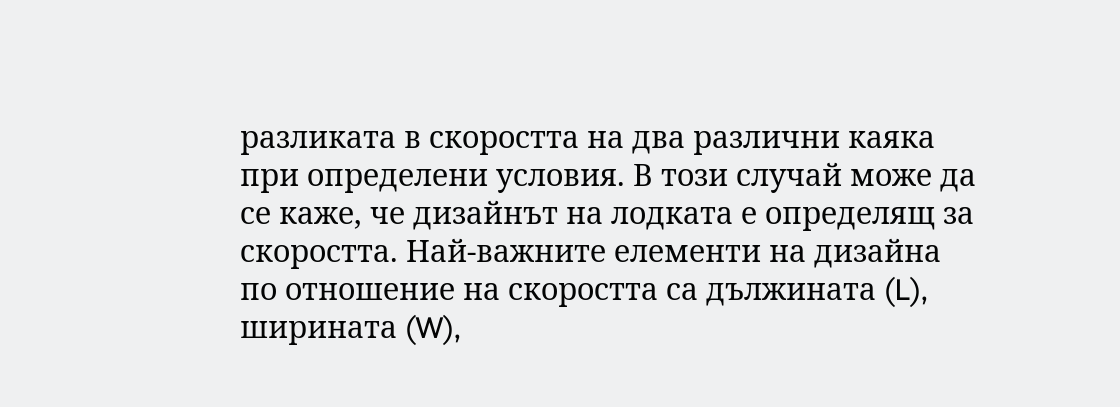разликата в скоростта на два различни каяка при определени условия. В този случай може да се каже, че дизайнът на лодката е определящ за скоростта. Най-важните елементи на дизайна по отношение на скоростта са дължината (L), ширината (W),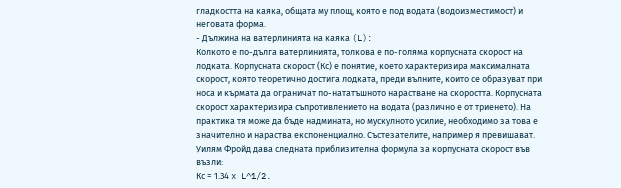гладкостта на каяка, общата му площ, която е под водата (водоизместимост) и неговата форма.
- Дължина на ватерлинията на каяка (L):
Колкото е по-дълга ватерлинията, толкова е по-голяма корпусната скорост на лодката. Корпусната скорост (Кс) е понятие, което характеризира максималната скорост, която теоретично достига лодката, преди вълните, които се образуват при носа и кърмата да ограничат по-нататъшното нарастване на скоростта. Корпусната скорост характеризира съпротивлението на водата (различно е от триенето). На практика тя може да бъде надмината, но мускулното усилие, необходимо за това е значително и нараства експоненциално. Състезателите, например я превишават.
Уилям Фройд дава следната приблизителна формула за корпусната скорост във възли:
Кс = 1.34 x L^1/2.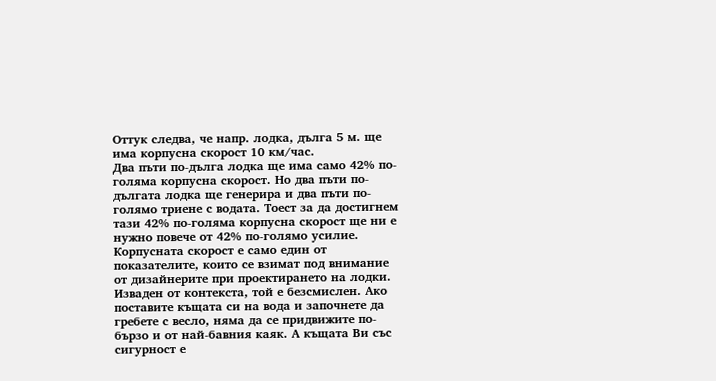Оттук следва, че напр. лодка, дълга 5 м. ще има корпусна скорост 10 км/час.
Два пъти по-дълга лодка ще има само 42% по-голяма корпусна скорост. Но два пъти по-дългата лодка ще генерира и два пъти по-голямо триене с водата. Тоест за да достигнем тази 42% по-голяма корпусна скорост ще ни е нужно повече от 42% по-голямо усилие.
Корпусната скорост е само един от показателите, които се взимат под внимание от дизайнерите при проектирането на лодки. Изваден от контекста, той е безсмислен. Ако поставите къщата си на вода и започнете да гребете с весло, няма да се придвижите по-бързо и от най-бавния каяк. А къщата Ви със сигурност е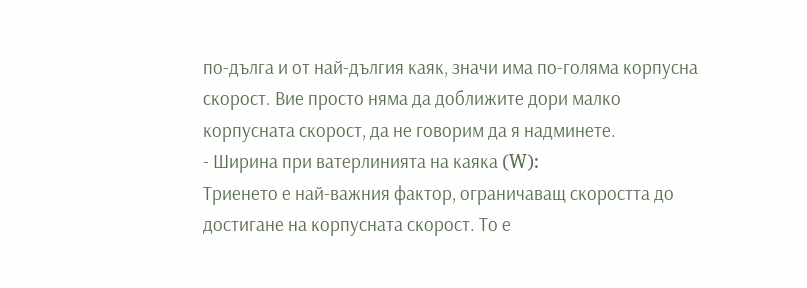по-дълга и от най-дългия каяк, значи има по-голяма корпусна скорост. Вие просто няма да доближите дори малко корпусната скорост, да не говорим да я надминете.
- Ширина при ватерлинията на каяка (W):
Триенето е най-важния фактор, ограничаващ скоростта до достигане на корпусната скорост. То е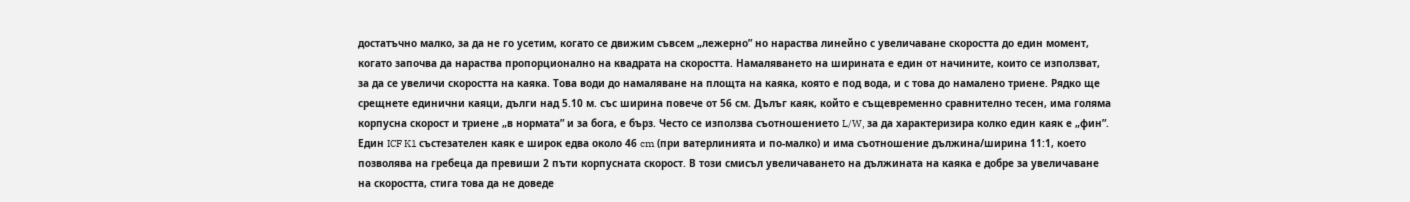достатъчно малко, за да не го усетим, когато се движим съвсем „лежерно” но нараства линейно с увеличаване скоростта до един момент, когато започва да нараства пропорционално на квадрата на скоростта. Намаляването на ширината е един от начините, които се използват, за да се увеличи скоростта на каяка. Това води до намаляване на площта на каяка, която е под вода, и с това до намалено триене. Рядко ще срещнете единични каяци, дълги над 5.10 м. със ширина повече от 56 см. Дълъг каяк, който е същевременно сравнително тесен, има голяма корпусна скорост и триене „в нормата” и за бога, е бърз. Често се използва съотношението L/W, за да характеризира колко един каяк е „фин”. Един ICF K1 състезателен каяк е широк едва около 46 cm (при ватерлинията и по-малко) и има съотношение дължина/ширина 11:1, което позволява на гребеца да превиши 2 пъти корпусната скорост. В този смисъл увеличаването на дължината на каяка е добре за увеличаване на скоростта, стига това да не доведе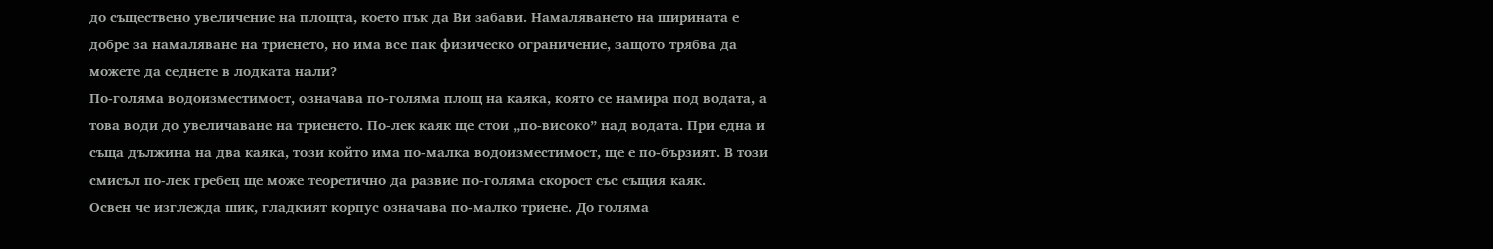до съществено увеличение на площта, което пък да Ви забави. Намаляването на ширината е добре за намаляване на триенето, но има все пак физическо ограничение, защото трябва да можете да седнете в лодката нали?
По-голяма водоизместимост, означава по-голяма площ на каяка, която се намира под водата, а това води до увеличаване на триенето. По-лек каяк ще стои „по-високо” над водата. При една и съща дължина на два каяка, този който има по-малка водоизместимост, ще е по-бързият. В този смисъл по-лек гребец ще може теоретично да развие по-голяма скорост със същия каяк.
Освен че изглежда шик, гладкият корпус означава по-малко триене. До голяма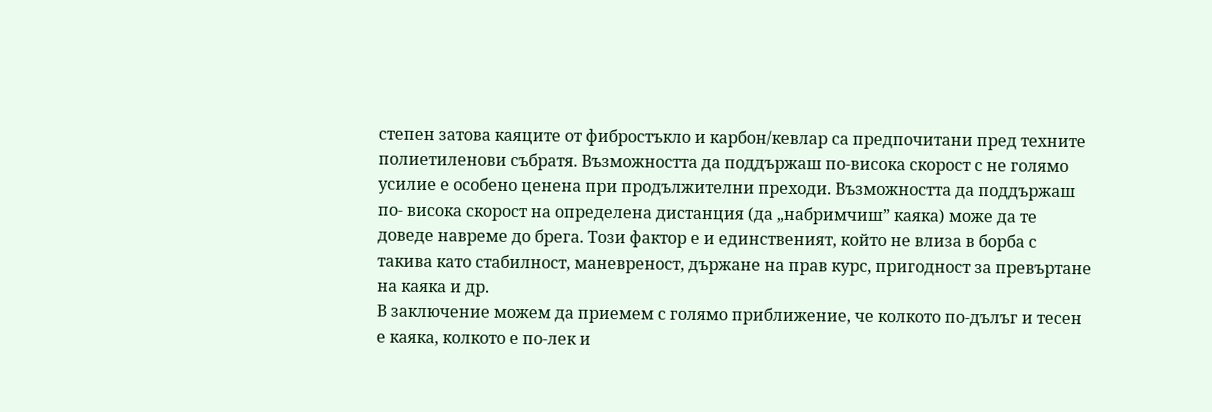степен затова каяците от фибростъкло и карбон/кевлар са предпочитани пред техните полиетиленови събратя. Възможността да поддържаш по-висока скорост с не голямо усилие е особено ценена при продължителни преходи. Възможността да поддържаш по- висока скорост на определена дистанция (да „набримчиш” каяка) може да те доведе навреме до брега. Този фактор е и единственият, който не влиза в борба с такива като стабилност, маневреност, държане на прав курс, пригодност за превъртане на каяка и др.
В заключение можем да приемем с голямо приближение, че колкото по-дълъг и тесен е каяка, колкото е по-лек и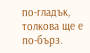по-гладък, толкова ще е по-бърз.